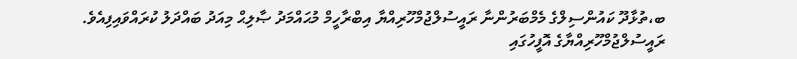ބ،ތުޅާދޫ ކައުންސިލްގެ މެމްބަރުންނާ ރައީސުލްޖުމްހޫރިއްޔާ އިބްރާހީމް މުޙައްމަދު ޞާލިޙް މިއަދު ބައްދަލު ކުރައްވައިފިއެވެ.
ރައީސުލްޖުމްހޫރިއްޔާގެ އޮފީހުގައި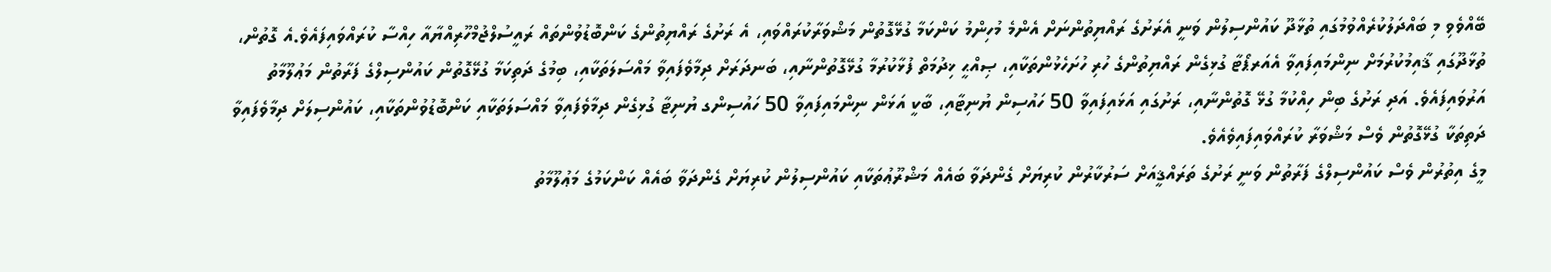ބޭއްވެވި މި ބައްދަލުކުރެއްވުމުގައި ތުޅާދޫ ކައުންސިލުން ވަނީ އެރަށުގެ ރައްޔިތުންނަށް އެންމެ މުހިންމު ކަންކަމާ ގުޅޭގޮތުން މަޝްވަރާކުރައްވައި، އެ ރަށުގެ ރައްޔިތުންގެ ކަންބޮޑުވުންތައް ރައީސުލްޖުމްހޫރިއްޔާއާ ހިއްސާ ކުރައްވައިފައެވެ.އެ ގޮތުން، ތުޅާދޫގައި ޤާއިމުކުރުމަށް ނިންމައިފައިވާ އެއަރޕޯޓާ ގުޅިގެން ރައްޔިތުންގެ ހުރި ހުށަހެޅުންތަކާއި، ޞިއްޙީ ޚިދުމަތް ފުޅާކުރުމާ ގުޅޭގޮތުންނާއި، ބަނދަރަށް ދިމާވެފައިވާ މައްސަލަތަކާއި، ބިމުގެ ދަތިކަމާ ގުޅޭގޮތުން ކައުންސިލްގެ ފަރާތުން މަޢުލޫމާތު އަރުވައިފައެވެ. އަދި ރަށުގެ ބިން ހިއްކުމާ ގުޅޭ ގޮތުންނާއި، ރަށުގައި އަޅައިފައިވާ 50 ހައުސިން ޔުނިޓާއި، ބާކީ އަޅަން ނިންމައިފައިވާ 50 ހައުސިންގ ޔުނިޓާ ގުޅިގެން ދިމާވެފައިވާ މައްސަލަތަކާއި ކަންބޮޑުވުންތަކާއި، ކައުންސިލަށް ދިމާވެފައިވާ ދަތިތަކާ ގުޅޭގޮތުން ވެސް މަޝްވަރާ ކުރައްވައިފައިވެއެވެ.
މީގެ އިތުރުން ވެސް ކައުންސިލްގެ ފަރާތުން ވަނީ ރަށުގެ ތަރައްޤީއަށް ސަރުކާރުން ކުރިޔަށް ގެންދަވާ ބައެއް މަޝްރޫޢުތަކާއި ކައުންސިލުން ކުރިޔަށް ގެންދަވާ ބައެއް ކަންކަމުގެ މަޢުލޫމާތު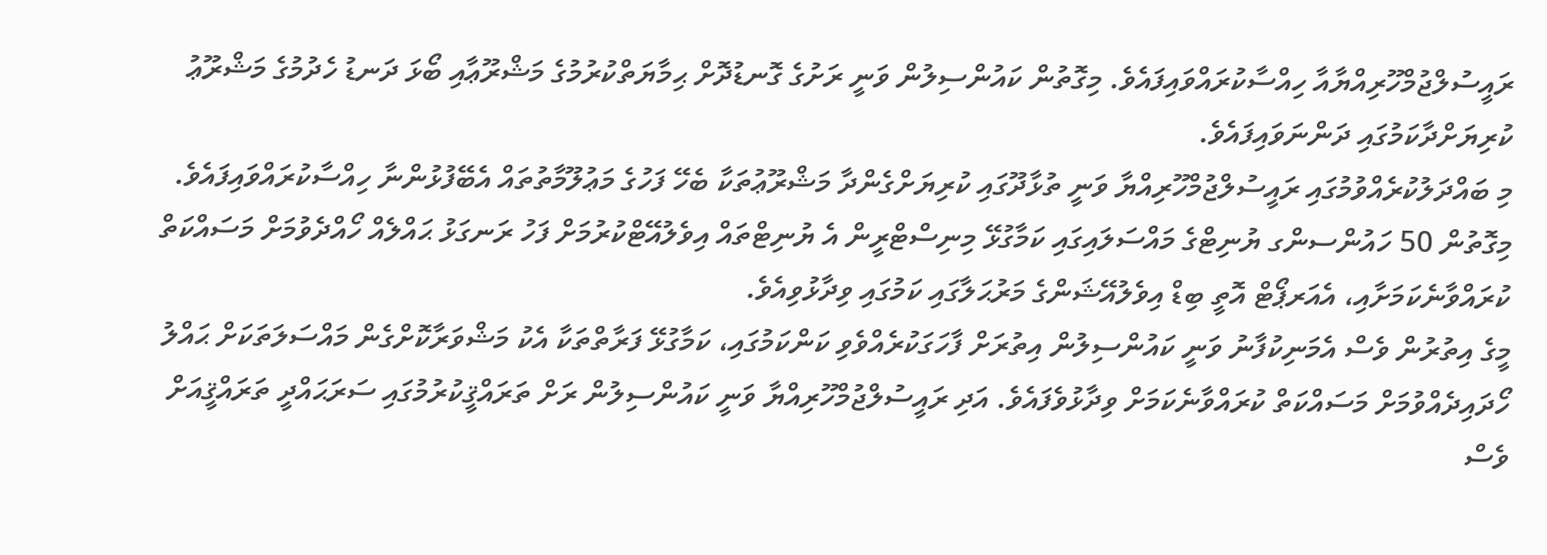ރައީސުލްޖުމްހޫރިއްޔާއާ ހިއްސާކުރައްވައިފައެވެ. މިގޮތުން ކައުންސިލުން ވަނީ ރަށުގެ ގޮނޑުދޮށް ޙިމާޔަތްކުރުމުގެ މަޝްރޫޢާއި ބޯޅަ ދަނޑު ހެދުމުގެ މަޝްރޫޢު ކުރިޔަށްދާކަމުގައި ދަންނަވައިފައެވެ.
މި ބައްދަލުކުރެއްވުމުގައި ރައީސުލްޖުމްހޫރިއްޔާ ވަނީ ތުޅާދޫގައި ކުރިޔަށްގެންދާ މަޝްރޫޢުތަކާ ބެހޭ ފަހުގެ މަޢުލޫމާތުތައް އެބޭފުޅުންނާ ހިއްސާކުރައްވައިފައެވެ. މިގޮތުން 50 ހައުންސންގ ޔުނިޓްގެ މައްސަލައިގައި ކަމާގުޅޭ މިނިސްޓްރީން އެ ޔުނިޓްތައް އިވެލުއޭޓްކުރުމަށް ފަހު ރަނގަޅު ޙައްލެއް ހޯއްދެވުމަށް މަސައްކަތް ކުރައްވާނެކަމަށާއި، އެއަރޕޯޓް އޮތީ ބިޑް އިވެލުއޭޝަންގެ މަރުޙަލާގައި ކަމުގައި ވިދާޅުވިއެވެ.
މީގެ އިތުރުން ވެސް އެމަނިކުފާނު ވަނީ ކައުންސިލުން އިތުރަށް ފާހަގަކުރެއްވެވި ކަންކަމުގައި، ކަމާގުޅޭ ފަރާތްތަކާ އެކު މަޝްވަރާކޮށްގެން މައްސަލަތަކަށް ޙައްލު ހޯދައިދެއްވުމަށް މަސައްކަތް ކުރައްވާނެކަމަށް ވިދާޅުވެފައެވެ. އަދި ރައީސުލްޖުމްހޫރިއްޔާ ވަނީ ކައުންސިލުން ރަށް ތަރައްޤީކުރުމުގައި ސަރަޙައްދީ ތަރައްޤީއަށް ވެސް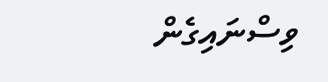ވިސްނައިގެން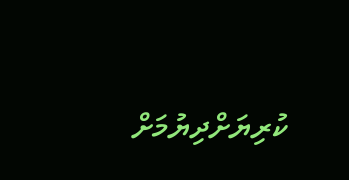ކުރިޔަށްދިޔުމަށް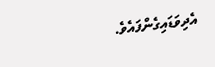އެދިވަޑައިގެންފައެވެ.